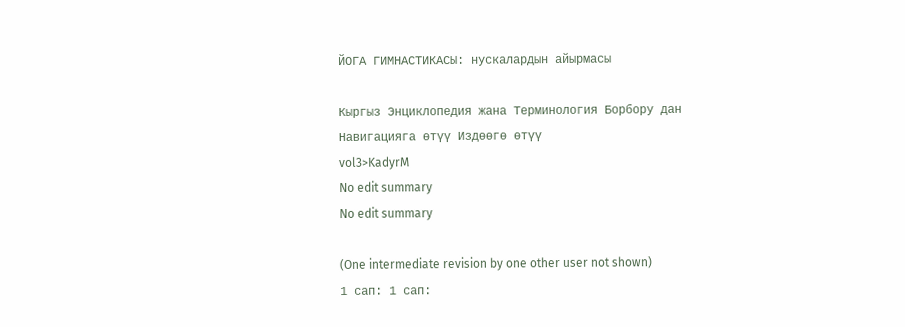ЙОГА ГИМНАСТИКАСЫ: нускалардын айырмасы

Кыргыз Энциклопедия жана Терминология Борбору дан
Навигацияга өтүү Издөөгө өтүү
vol3>KadyrM
No edit summary
No edit summary

(One intermediate revision by one other user not shown)
1 сап: 1 сап: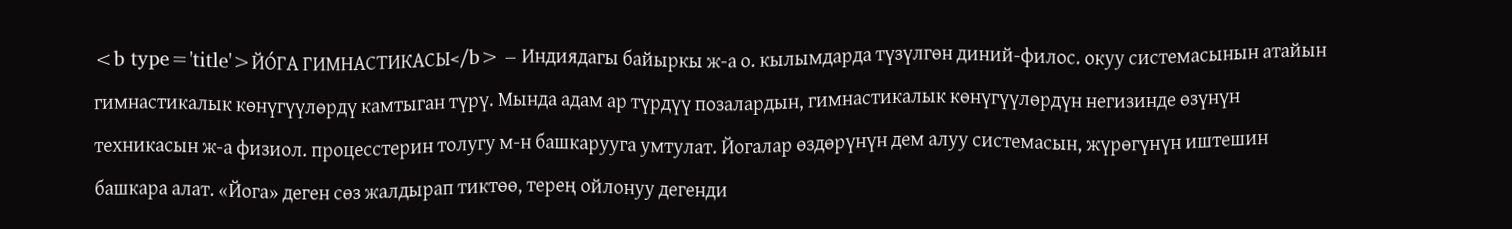<b type='title'>ЙО́ГА ГИМНАСТИКАСЫ</b> – Индиядагы байыркы ж-а о. кылымдарда түзүлгөн диний-филос. окуу системасынын атайын гимнастикалык көнүгүүлөрдү камтыган түрү. Мында адам ар түрдүү позалардын, гимнастикалык көнүгүүлөрдүн негизинде өзүнүн техникасын ж-а физиол. процесстерин толугу м-н башкарууга умтулат. Йогалар өздөрүнүн дем алуу системасын, жүрөгүнүн иштешин башкара алат. «Йога» деген сөз жалдырап тиктөө, терең ойлонуу дегенди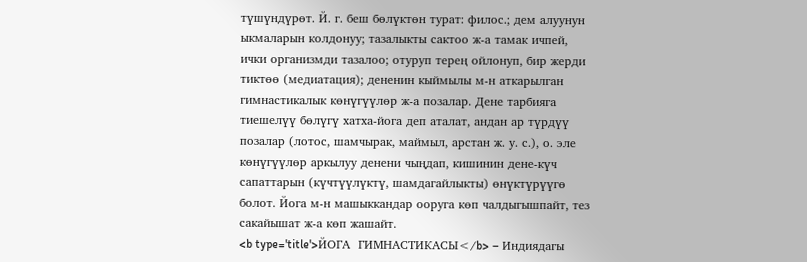түшүндүрөт. Й. г. беш бөлүктөн турат: филос.; дем алуунун ыкмаларын колдонуу; тазалыкты сактоо ж-а тамак ичпей, ички организмди тазалоо; отуруп терең ойлонуп, бир жерди тиктөө (медиатация); дененин кыймылы м-н аткарылган гимнастикалык көнүгүүлөр ж-а позалар. Дене тарбияга тиешелүү бөлүгү хатха-йога деп аталат, андан ар түрдүү позалар (лотос, шамчырак, маймыл, арстан ж. у. с.), о. эле көнүгүүлөр аркылуу денени чыңдап, кишинин дене-күч сапаттарын (күчтүүлүктү, шамдагайлыкты) өнүктүрүүгө болот. Йога м-н машыккандар ооруга көп чалдыгышпайт, тез сакайышат ж-а көп жашайт.
<b type='title'>ЙОГА  ГИМНАСТИКАСЫ</b> – Индиядагы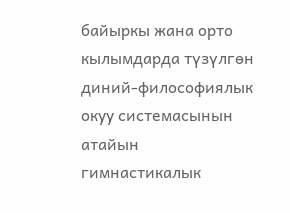байыркы жана орто кылымдарда түзүлгөн диний-философиялык окуу системасынын атайын гимнастикалык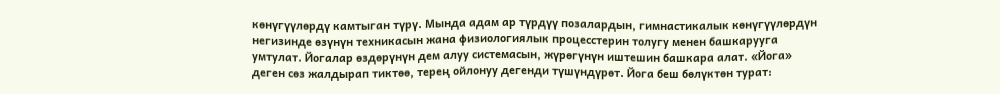көнүгүүлөрдү камтыган түрү. Мында адам ар түрдүү позалардын, гимнастикалык көнүгүүлөрдүн негизинде өзүнүн техникасын жана физиологиялык процесстерин толугу менен башкарууга умтулат. Йогалар өздөрүнүн дем алуу системасын, жүрөгүнүн иштешин башкара алат. «Йога» деген сөз жалдырап тиктөө, терең ойлонуу дегенди түшүндүрөт. Йога беш бөлүктөн турат: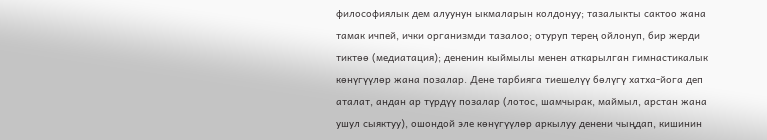философиялык дем алуунун ыкмаларын колдонуу; тазалыкты сактоо жана тамак ичпей, ички организмди тазалоо; отуруп терең ойлонуп, бир жерди тиктөө (медиатация); дененин кыймылы менен аткарылган гимнастикалык көнүгүүлөр жана позалар. Дене тарбияга тиешелүү бөлүгү хатха-йога деп аталат, андан ар түрдүү позалар (лотос, шамчырак, маймыл, арстан жана ушул сыяктуу), ошондой эле көнүгүүлөр аркылуу денени чыңдап, кишинин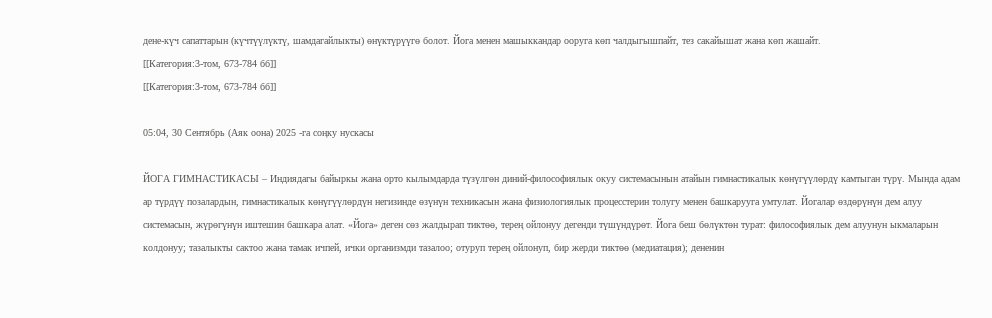дене-күч сапаттарын (күчтүүлүктү, шамдагайлыкты) өнүктүрүүгө болот. Йога менен машыккандар ооруга көп чалдыгышпайт, тез сакайышат жана көп жашайт.
[[Категория:3-том, 673-784 бб]]
[[Категория:3-том, 673-784 бб]]

05:04, 30 Сентябрь (Аяк оона) 2025 -га соңку нускасы

ЙОГА ГИМНАСТИКАСЫ – Индиядагы байыркы жана орто кылымдарда түзүлгөн диний-философиялык окуу системасынын атайын гимнастикалык көнүгүүлөрдү камтыган түрү. Мында адам ар түрдүү позалардын, гимнастикалык көнүгүүлөрдүн негизинде өзүнүн техникасын жана физиологиялык процесстерин толугу менен башкарууга умтулат. Йогалар өздөрүнүн дем алуу системасын, жүрөгүнүн иштешин башкара алат. «Йога» деген сөз жалдырап тиктөө, терең ойлонуу дегенди түшүндүрөт. Йога беш бөлүктөн турат: философиялык дем алуунун ыкмаларын колдонуу; тазалыкты сактоо жана тамак ичпей, ички организмди тазалоо; отуруп терең ойлонуп, бир жерди тиктөө (медиатация); дененин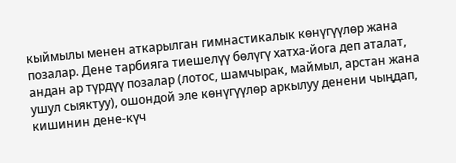кыймылы менен аткарылган гимнастикалык көнүгүүлөр жана позалар. Дене тарбияга тиешелүү бөлүгү хатха-йога деп аталат, андан ар түрдүү позалар (лотос, шамчырак, маймыл, арстан жана ушул сыяктуу), ошондой эле көнүгүүлөр аркылуу денени чыңдап, кишинин дене-күч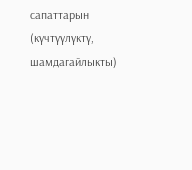сапаттарын (күчтүүлүктү, шамдагайлыкты)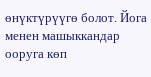өнүктүрүүгө болот. Йога менен машыккандар ооруга көп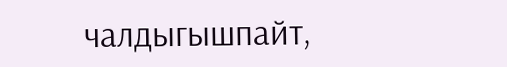чалдыгышпайт,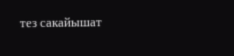тез сакайышат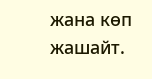жана көп жашайт.